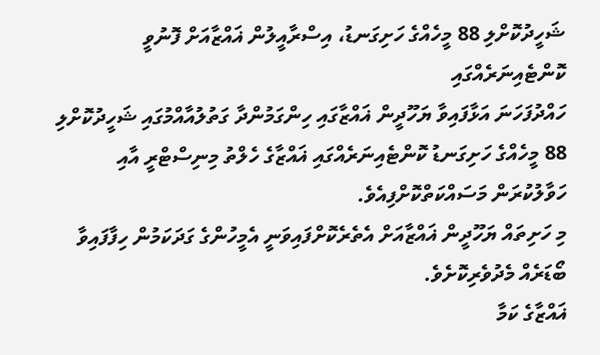ޝަހީދުކޮށްލި 88 މީހެއްގެ ހަށިގަނޑު، އިސްރާއީލުން ޣައްޒާއަށް ފޮނުވީ ކޮންޓެއިނަރެއްގައި
ހައްދުފަހަނަ އަޅާފައިވާ ޔަހޫދީން ޣައްޒާގައި ހިންގަމުންދާ ގަތުލުއާއްމުގައި ޝަހީދުކޮށްލި 88 މީހެއްގެ ހަށިގަނޑު ކޮންޓެއިނަރެއްގައި ޣައްޒާގެ ހެލްތު މިނިސްޓްރީ އާއި ހަވާލުކުރަން މަސައްކަތްކޮށްފިއެވެ.
މި ހަށިތައް ޔަހޫދީން ޣައްޒާއަށް އެތެރެކޮށްފައިވަނީ އެމީހުންގެ ގަދަކަމުން ހިފާފައިވާ ބޯޑަރެއް މެދުވެރިކޮށެވެ.
ޣައްޒާގެ ކަމާ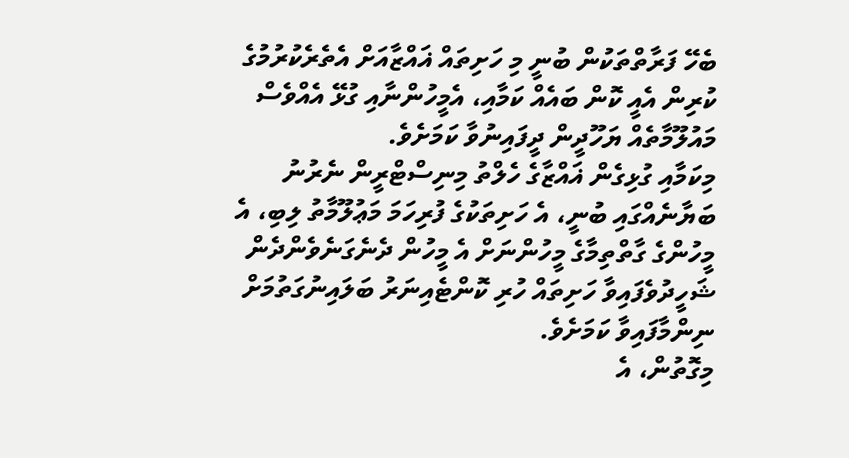ބެހޭ ފަރާތްތަކުން ބުނީ މި ހަށިތައް ޣައްޒާއަށް އެތެރެކުރުމުގެ ކުރިން އެއީ ކޮން ބައެއް ކަމާއި، އެމީހުންނާއި ގުޅޭ އެއްވެސް މައުލޫމާތެއް ޔަހޫދީން ދީފައިނުވާ ކަމަށެވެ.
މިކަމާއި ގުޅިގެން ޣައްޒާގެ ހެލްތު މިނިސްޓްރީން ނެރުނު ބަޔާނެއްގައި ބުނީ، އެ ހަށިތަކުގެ ފުރިހަމަ މަޢުލޫމާތު ލިބި، އެ މީހުންގެ ގާތްތިމާގެ މީހުންނަށް އެ މީހުން ދެނެގަނެވެންދެން ޝަހީދުވެފައިވާ ހަށިތައް ހުރި ކޮންޓެއިނަރު ބަލައިނުގަތުމަށް ނިންމާފައިވާ ކަމަށެވެ.
މިގޮތުން، އެ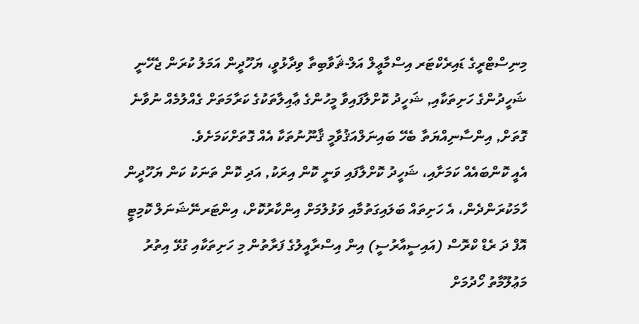މިނިސްޓްރީގެ ޑައިރެކްޓަރ އިސްމާޢީލް އަލް-ޘަވާބިތާ ވިދާޅުވީ، ޔަހޫދީން އަމަލު ކުރަން ޖެހޭނީ ޝަހީދުންގެ ހަށިތަކާއި, ޝަހީދު ކޮށްލާފައިވާ މީހުންގެ ޢާއިލާތަކުގެ ކަރާމަތަށް ގެއްލުމެއް ނުވާނެ ގޮތަށް, އިންސާނިއްޔަތާ ބެހޭ ބައިނަލްއަޤުވާމީ ޤާނޫނުތަކާ އެއް ގޮތަށްކަމަށެވެ.
އެއީ ކޮންބައެއް ކަމަށާއި، ޝަހީދު ކޮށްލާފައި ވަނީ ކޮން އިރަކު, އަދި ކޮން ތަނަކު ކަން ޔަހޫދީން ހާމަކުރަންދެން، އެ ހަށިތައް ބަލައިގަތުމާއި ވަޅުލުމަށް އިންކާރުކޮށް، އިންޓަރނޭޝަނަލް ކޮމިޓީ އޮފް ދަ ރެޑް ކްރޮސް (އައިސީއާރުސީ) އިން އިސްރާއީލުގެ ފަރާތުން މި ހަށިތަކާއި ގުޅޭ އިތުރު މަޢުލޫމާތު ހޯދުމަށް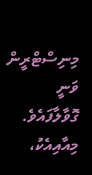މިނިސްޓްރީން ވަނީ ގޮވާލާފައެވެ.
މިއާއިއެކު،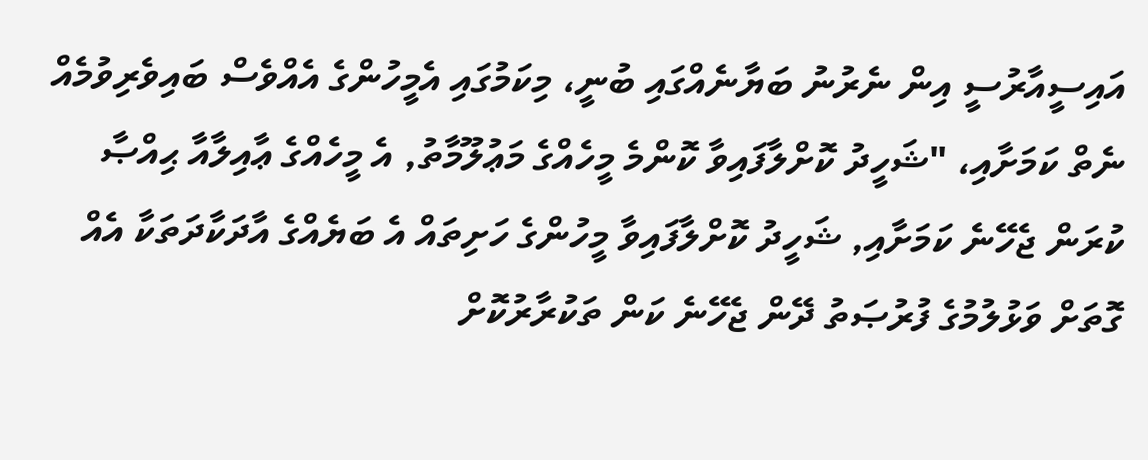އައިސީއާރުސީ އިން ނެރުނު ބަޔާނެއްގައި ބުނީ، މިކަމުގައި އެމީހުންގެ އެއްވެސް ބައިވެރިވުމެއް ނެތް ކަމަށާއި، "ޝަހީދު ކޮށްލާފައިވާ ކޮންމެ މީހެއްގެ މަޢުލޫމާތު, އެ މީހެއްގެ ޢާއިލާއާ ޙިއްޞާ ކުރަން ޖެހޭނެ ކަމަށާއި, ޝަހީދު ކޮށްލާފައިވާ މީހުންގެ ހަށިތައް އެ ބަޔެއްގެ އާދަކާދަތަކާ އެއް ގޮތަށް ވަޅުލުމުގެ ފުރުޞަތު ދޭން ޖެހޭނެ ކަން ތަކުރާރުކޮށް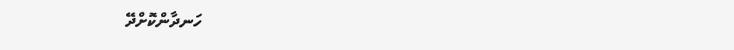ހަނދާންކޮށްދޭ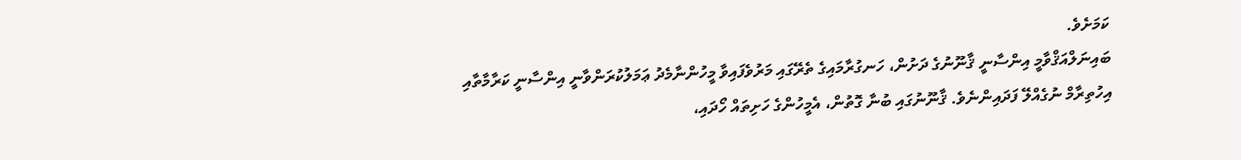ކަމަށެވެ.
ބައިނަލްއަޤްވާމީ އިންސާނީ ޤާނޫނުގެ ދަށުން، ހަނގުރާމައިގެ ތެރޭގައި މަރުވެފައިވާ މީހުންނާމެދު ޢަމަލުކުރަންވާނީ އިންސާނީ ކަރާމާތާއި އިހުތިރާމް ނުގެއްލޭ ފަދައިންނެވެ. ޤާނޫނުގައި ބުނާ ގޮތުން، އެމީހުންގެ ހަށިތައް ހޯދައި،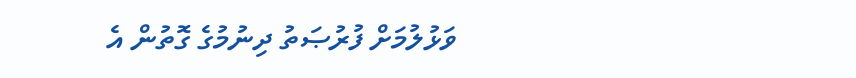ވަޅުލުމަށް ފުރުޞަތު ދިނުމުގެ ގޮތުން އެ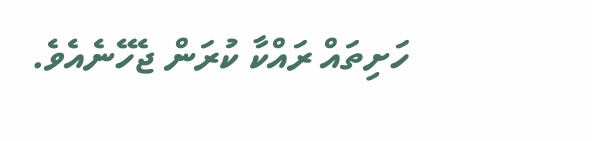ހަށިތައް ރައްކާ ކުރަން ޖެހޭނެއެވެ.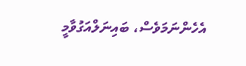އެހެންނަމަވެސް، ބައިނަލްއަގުވާމީ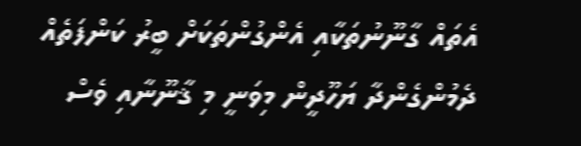އެތައް ގާނޫނުތަކާއި އެންގުންތަކަށް ބީރު ކަންފަތެއް ދެމުންގެންދާ ޔަހޫދީން މިވަނީ މި ޤާނޫނާއި ވެސް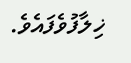ޚިލާފުވެފައެވެ.